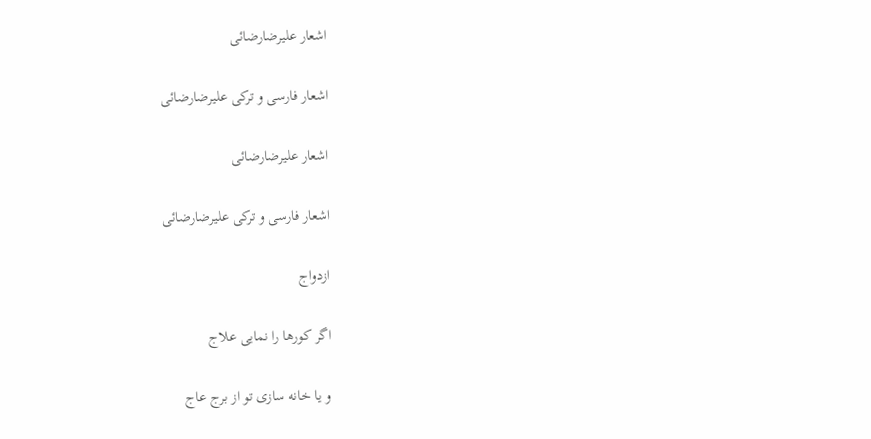اشعار علیرضارضائی

اشعار فارسی و ترکی علیرضارضائی

اشعار علیرضارضائی

اشعار فارسی و ترکی علیرضارضائی

ازدواج

اگر کورها را نمایی علاج

و یا خانه سازی تو از برج عاج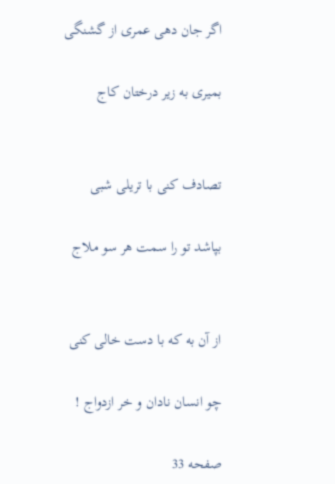اگر جان دهی عمری از گشنگی

بمیری به زیر درختان کاج


تصادف کنی با تریلی شبی

بپاشد تو را سمت هر سو ملاج


از آن به که با دست خالی کنی

چو انسان نادان و خر ازدواج !

صفحه 33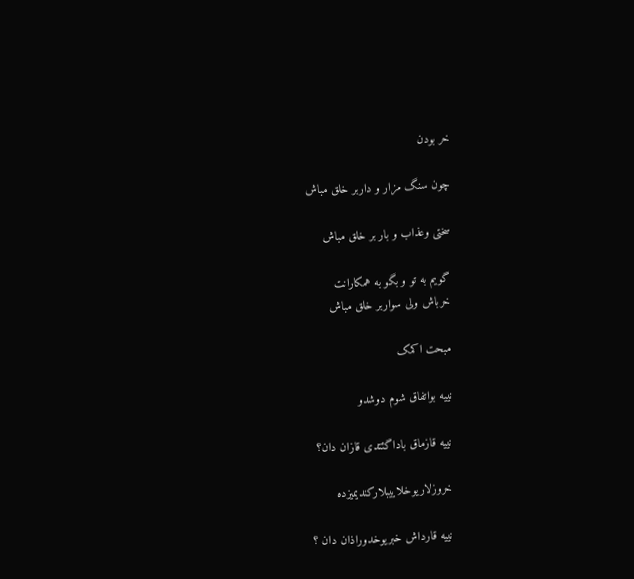خر بودن

چون سنگ مزار و داربر خلق مباش

سختی وعذاب و بار بر خلق مباش

گویم به تو و بگو به همکارانت
خرباش ولی سواربر خلق مباش

مبحت اکمک

نییه بواتفاق شوم دوشدو

نییه قازماق باداگئتدی قازان دان؟

خروزلاریوخلاییبلارکندیمیزده

نییه قارداش خبریوخدوراذان دان ؟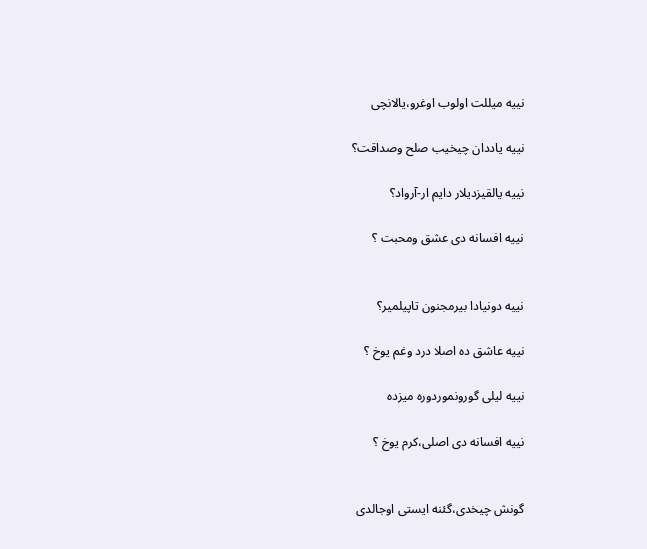نییه میللت اولوب اوغرو،یالانچی

نییه یاددان چیخیب صلح وصداقت؟

نییه یالقیزدیلار دایم ار-آرواد؟

نییه افسانه دی عشق ومحبت ؟


نییه دونیادا بیرمجنون تاپیلمیر؟

نییه عاشق ده اصلا درد وغم یوخ ؟

نییه لیلی گورونموردوره میزده

نییه افسانه دی اصلی،کرم یوخ ؟


گونش چیخدی،گئنه ایستی اوجالدی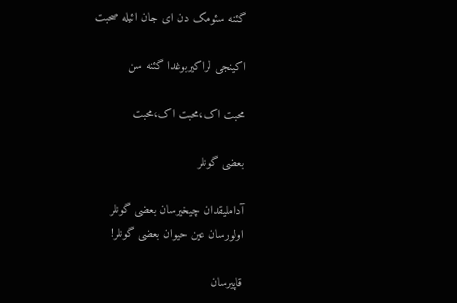گئنه سئومک دن ای جان ائیله صحبت

اکینجی لراکیربوغدا گئنه سن

محبت اک،محبت اک،محبت

بعضی گونلر

آداملیقدان چیخیرسان بعضی گونلر
اولورسان عین حیوان بعضی گونلر!

قاپیرسان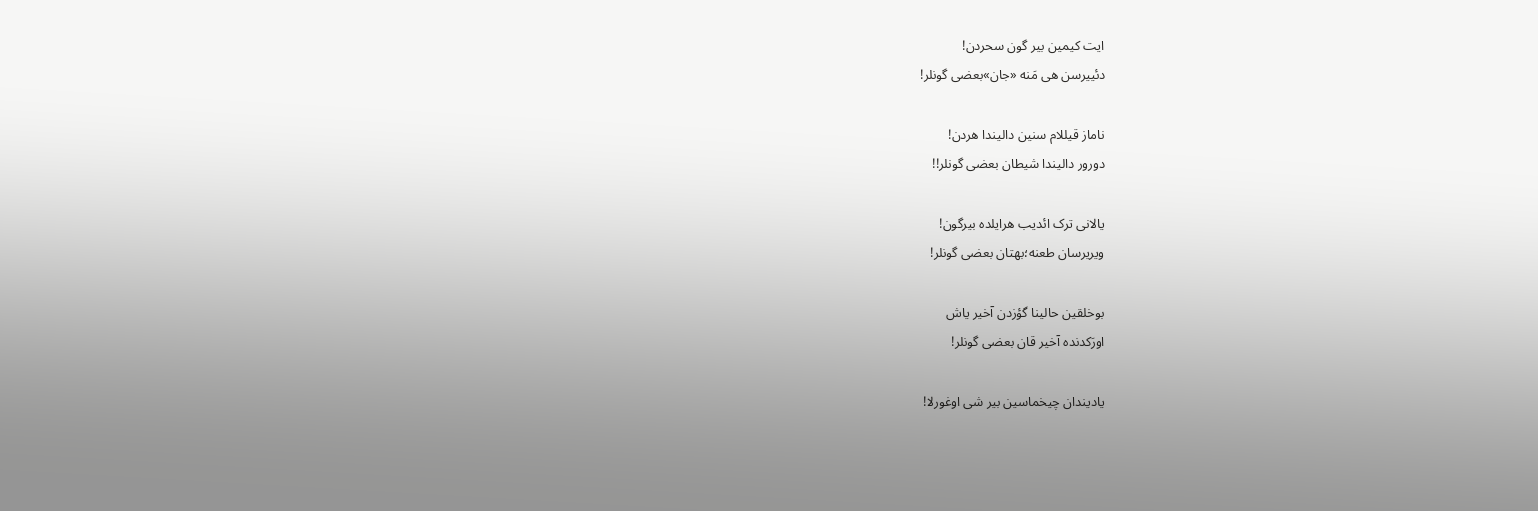ایت کیمین بیر گون سحردن!
دئییرسن هی مَنه «جان»بعضی گونلر!

ناماز قیللام سنین دالیندا هردن!
دورور دالیندا شیطان بعضی گونلر!!

یالانی ترک ائدیب هرایلده بیرگون!
ویریرسان طعنه؛بهتان بعضی گونلر!

بوخلقین حالینا گؤزدن آخیر یاش
اورَکدنده آخیر قان بعضی گونلر!

یادیندان چیخماسین بیر شی اوغورلا!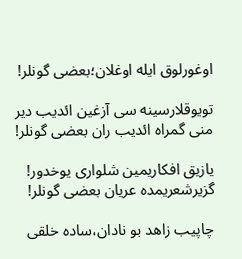اوغورلوق ایله اوغلان؛بعضی گونلر!

تویوقلارسینه سی آزغین ائدیب دیر
منی گمراه ائدیب ران بعضی گونلر!

یازیق افکاریمین شلواری یوخدور!
گزیرشعریمده عریان بعضی گونلر!

چاپیب زاهد بو نادان،ساده خلقی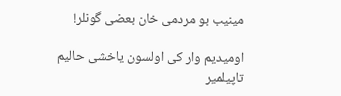مینیب بو مردمی خان بعضی گونلر!

اومیدیم وار کی اولسون یاخشی حالیم
تاپیلمیر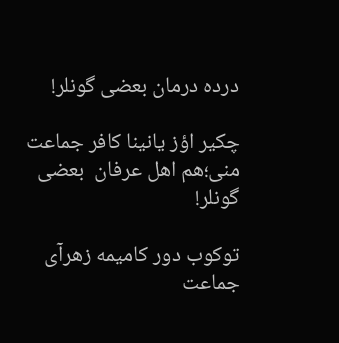درده درمان بعضی گونلر!

چکیر اؤز یانینا کافر جماعت
منی؛هم اهل عرفان  بعضی  گونلر!

توکوب دور کامیمه زهرآی جماعت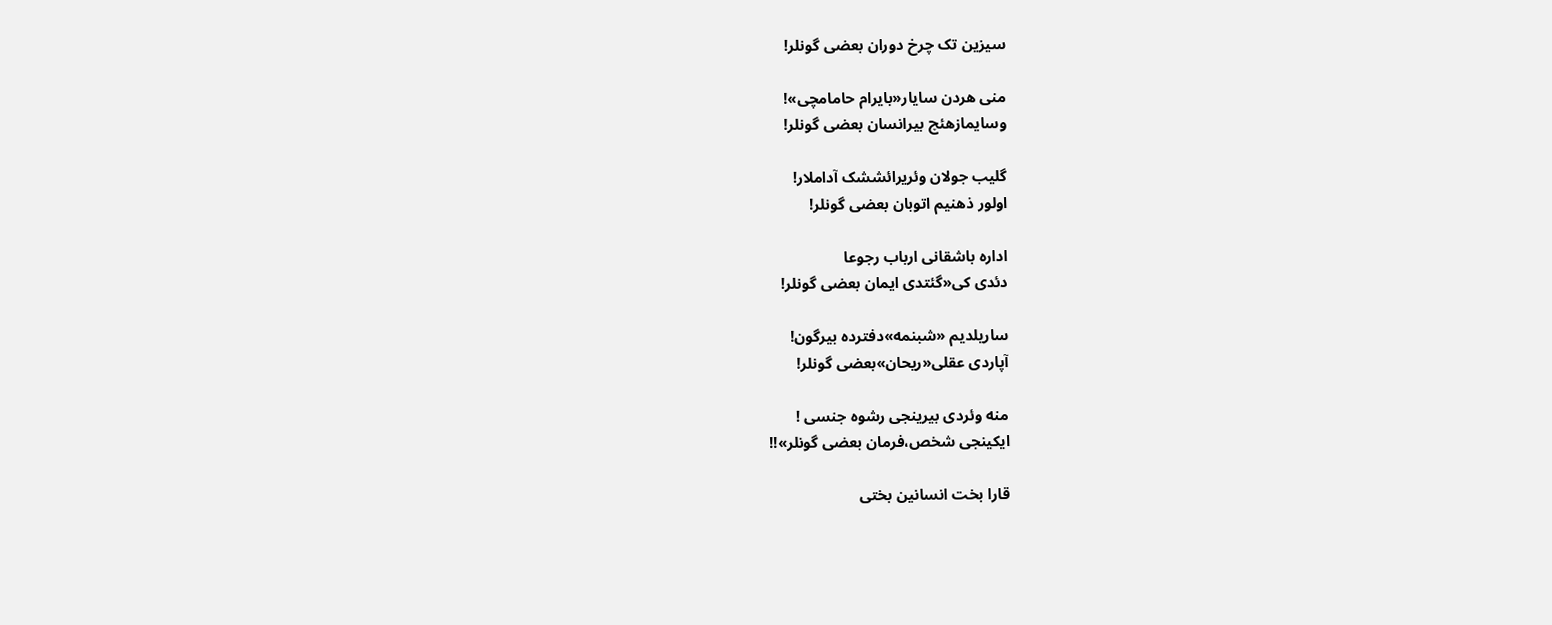سیزین تک چرخ دوران بعضی گونلر!

منی هردن سایار«بایرام حامامچی»!
وسایمازهئچ بیرانسان بعضی گونلر!

گلیب جولان وئریرائششک آداملار!
اولور ذهنیم اتوبان بعضی گونلر!

اداره باشقانی ارباب رجوعا
دئدی کی«گئتدی ایمان بعضی گونلر!

ساریلدیم «شبنمه»دفترده بیرگون!
آپاردی عقلی«ریحان»بعضی گونلر!

منه وئردی بیرینجی رشوه جنسی !
ایکینجی شخص،فرمان بعضی گونلر»!!

قارا بخت انسانین بختی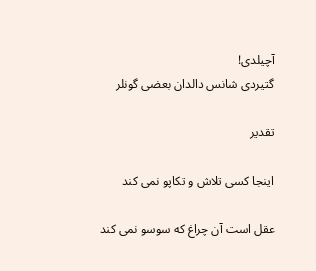آچیلدی!
گتیردی شانس دالدان بعضی گونلر

تقدیر

اینجا کسی تلاش و تکاپو نمی کند

عقل است آن چراغ که سوسو نمی کند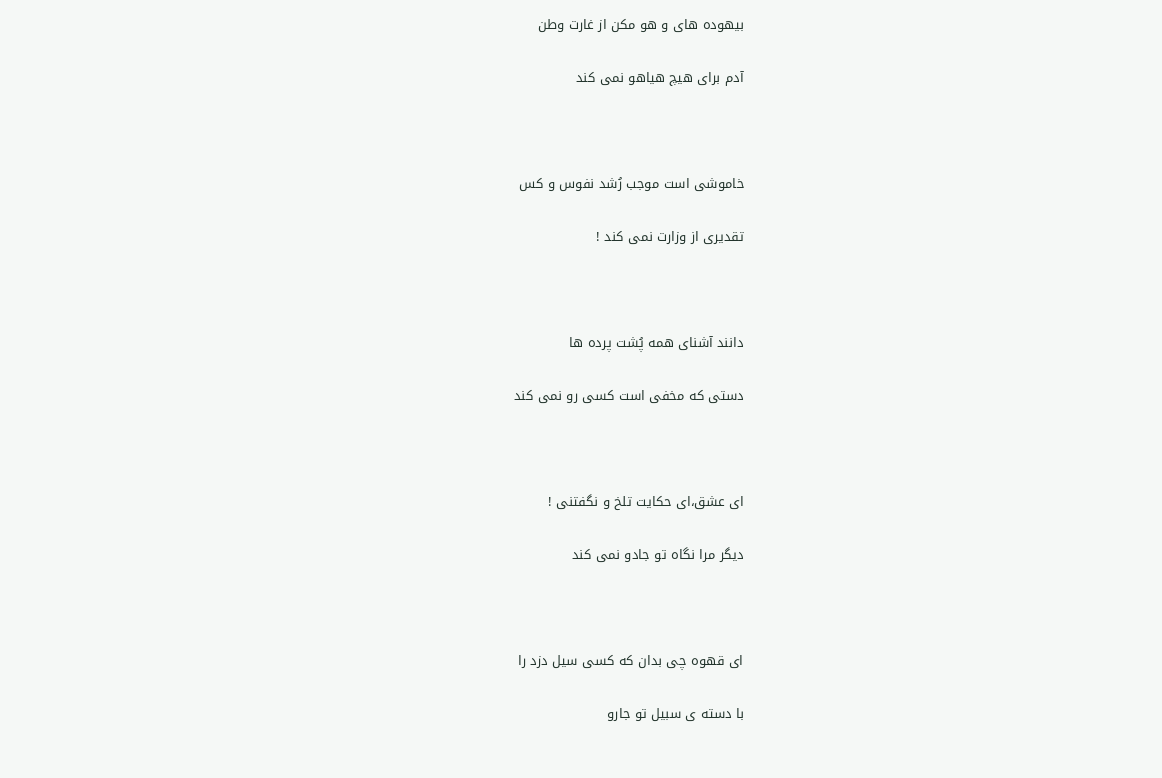بیهوده های و هو مکن از غارت وطن

آدم برای هیچ هیاهو نمی کند



خاموشی است موجب رُشد نفوس و کس

تقدیری از وزارت نمی کند !



دانند آشنای همه پُشت پرده ها

دستی که مخفی است کسی رو نمی کند



ای عشق،ای حکایت تلخ و نگفتنی !

دیگر مرا نگاه تو جادو نمی کند



ای قهوه چی بدان که کسی سیل دزد را

با دسته ی سبیل تو جارو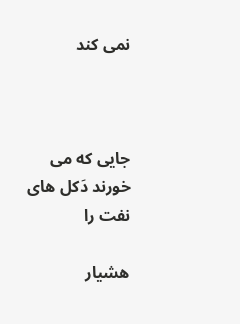نمی کند



جایی که می خورند دَکل های نفت را

هشیار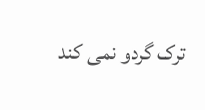ترک گردو نمی کند